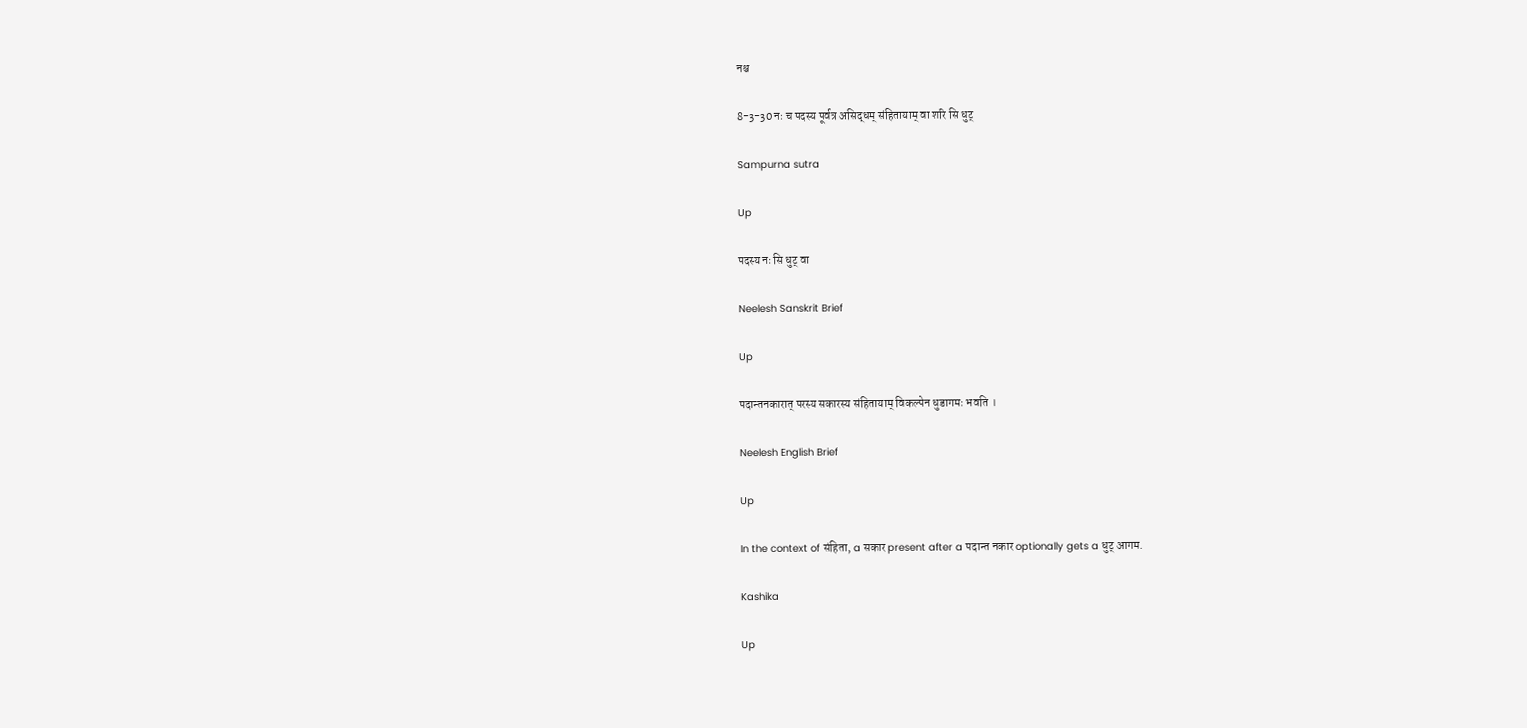नश्च

8-3-30 नः च पदस्य पूर्वत्र असिद्धम् संहितायाम् वा शरि सि धुट्

Sampurna sutra

Up

पदस्य नः सि धुट् वा

Neelesh Sanskrit Brief

Up

पदान्तनकारात् परस्य सकारस्य संहितायाम् विकल्पेन धुडागमः भवति ।

Neelesh English Brief

Up

In the context of संहिता, a सकार present after a पदान्त नकार optionally gets a धुट् आगम.

Kashika

Up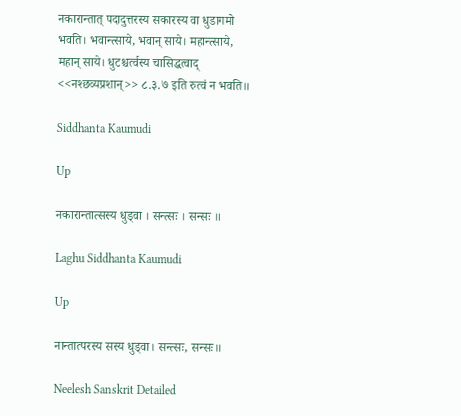नकारान्तात् पदादुत्तरस्य सकारस्य वा धुडागमो भवति। भवान्त्साये, भवान् साये। महान्त्साये, महान् साये। धुटश्चर्त्वस्य चासिद्धत्वाद् <<नश्छव्यप्रशान्>> ८.३.७ इति रुत्वं न भवति॥

Siddhanta Kaumudi

Up

नकारान्तात्सस्य धुड्वा । सन्त्सः । सन्सः ॥

Laghu Siddhanta Kaumudi

Up

नान्तात्परस्य सस्य धुड्वा। सन्त्सः, सन्सः॥

Neelesh Sanskrit Detailed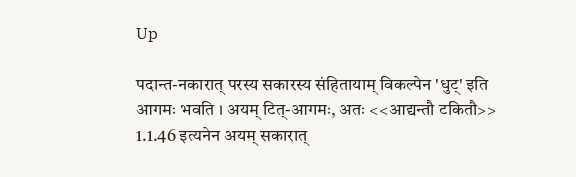Up

पदान्त-नकारात् परस्य सकारस्य संहितायाम् विकल्पेन 'धुट्' इति आगमः भवति । अयम् टित्-आगमः, अतः <<आद्यन्तौ टकितौ>> 1.1.46 इत्यनेन अयम् सकारात्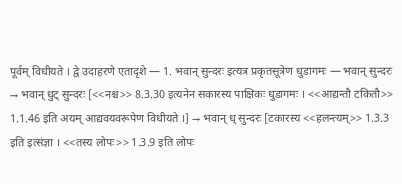पूर्वम् विधीयते । द्वे उदाहरणे एतादृशे — 1. भवान् सुन्दरः इत्यत्र प्रकृतसूत्रेण धुडागमः — भवान् सुन्दरः → भवान् धुट् सुन्दरः [<<नश्च>> 8.3.30 इत्यनेन सकारस्य पाक्षिकः धुडागमः । <<आद्यन्तौ टकितौ>> 1.1.46 इति अयम् आद्यवयवरूपेण विधीयते ।] → भवान् ध् सुन्दरः [टकारस्य <<हलन्त्यम्>> 1.3.3 इति इत्संज्ञा । <<तस्य लोपः>> 1.3.9 इति लोपः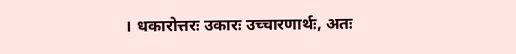। धकारोत्तरः उकारः उच्चारणार्थः, अतः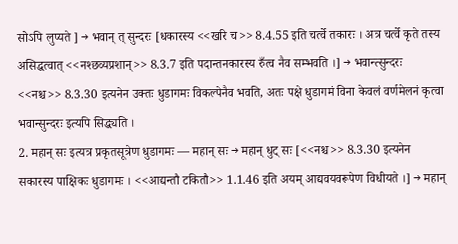सोऽपि लुप्यते ] → भवान् त् सुन्दरः [धकारस्य <<खरि च>> 8.4.55 इति चर्त्वे तकारः । अत्र चर्त्वे कृते तस्य असिद्धत्वात् <<नश्छव्यप्रशान्>> 8.3.7 इति पदान्तनकारस्य रुँत्व नैव सम्भवति ।] → भवान्त्सुन्दरः
<<नश्च>> 8.3.30 इत्यनेन उक्तः धुडागमः विकल्पेनैव भवति, अतः पक्षे धुडागमं विना केवलं वर्णमेलनं कृत्वा भवान्सुन्दरः इत्यपि सिद्ध्यति ।
2. महान् सः इत्यत्र प्रकृतसूत्रेण धुडागमः — महान् सः → महान् धुट् सः [<<नश्च>> 8.3.30 इत्यनेन सकारस्य पाक्षिकः धुडागमः । <<आद्यन्तौ टकितौ>> 1.1.46 इति अयम् आद्यवयवरूपेण विधीयते ।] → महान्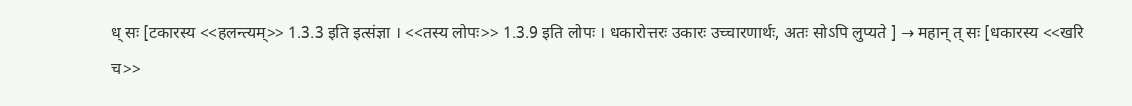ध् सः [टकारस्य <<हलन्त्यम्>> 1.3.3 इति इत्संज्ञा । <<तस्य लोपः>> 1.3.9 इति लोपः । धकारोत्तरः उकारः उच्चारणार्थः, अतः सोऽपि लुप्यते ] → महान् त् सः [धकारस्य <<खरि च>>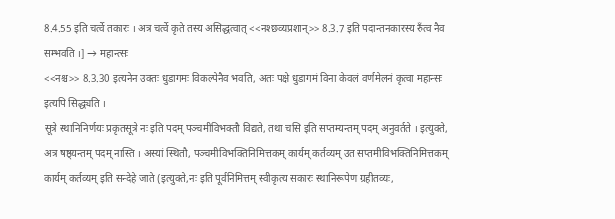8.4.55 इति चर्त्वे तकारः । अत्र चर्त्वे कृते तस्य असिद्धत्वात् <<नश्छव्यप्रशान्>> 8.3.7 इति पदान्तनकारस्य रुँत्व नैव सम्भवति ।] → महान्त्सः
<<नश्च>> 8.3.30 इत्यनेन उक्तः धुडागमः विकल्पेनैव भवति, अतः पक्षे धुडागमं विना केवलं वर्णमेलनं कृत्वा महान्सः इत्यपि सिद्ध्यति ।
सूत्रे स्थानिनिर्णयः प्रकृतसूत्रे नः इति पदम् पञ्चमीविभक्तौ विद्यते, तथा चसि इति सप्तम्यन्तम् पदम् अनुवर्तते । इत्युक्ते, अत्र षष्ठ्यन्तम् पदम् नास्ति । अस्यां स्थितौ, पञ्चमीविभक्तिनिमित्तकम् कार्यम् कर्तव्यम् उत सप्तमीविभक्तिनिमित्तकम् कार्यम् कर्तव्यम् इति सन्देहे जाते (इत्युक्ते,नः इति पूर्वनिमित्तम् स्वीकृत्य सकारः स्थानिरूपेण ग्रहीतव्यः,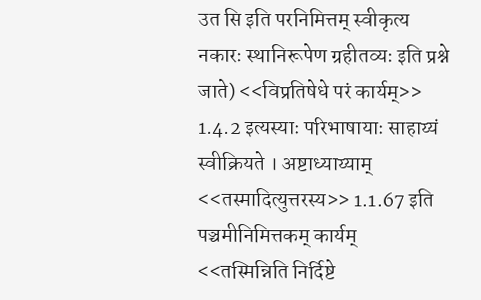उत सि इति परनिमित्तम् स्वीकृत्य नकारः स्थानिरूपेण ग्रहीतव्यः इति प्रश्ने जाते) <<विप्रतिषेधे परं कार्यम्>> 1.4.2 इत्यस्याः परिभाषायाः साहाय्यं स्वीक्रियते । अष्टाध्याय्याम् <<तस्मादित्युत्तरस्य>> 1.1.67 इति पञ्चमीनिमित्तकम् कार्यम् <<तस्मिन्निति निर्दिष्टे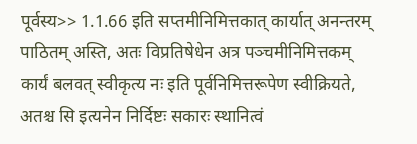पूर्वस्य>> 1.1.66 इति सप्तमीनिमित्तकात् कार्यात् अनन्तरम् पाठितम् अस्ति, अतः विप्रतिषेधेन अत्र पञ्चमीनिमित्तकम् कार्यं बलवत् स्वीकृत्य नः इति पूर्वनिमित्तरूपेण स्वीक्रियते, अतश्च सि इत्यनेन निर्दिष्टः सकारः स्थानित्वं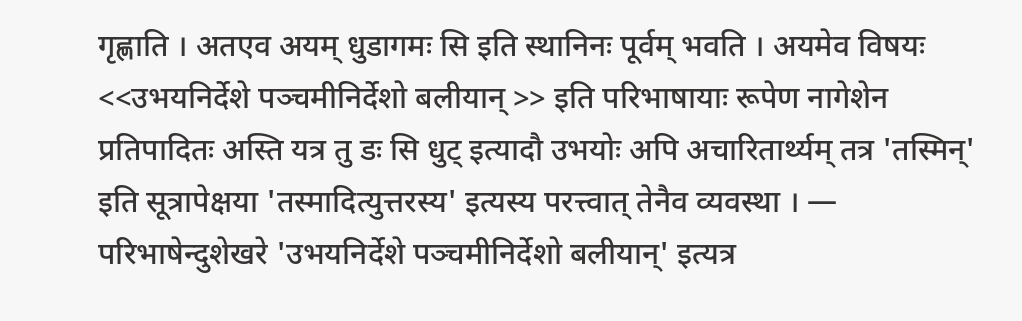गृह्णाति । अतएव अयम् धुडागमः सि इति स्थानिनः पूर्वम् भवति । अयमेव विषयः <<उभयनिर्देशे पञ्चमीनिर्देशो बलीयान् >> इति परिभाषायाः रूपेण नागेशेन प्रतिपादितः अस्ति यत्र तु डः सि धुट् इत्यादौ उभयोः अपि अचारितार्थ्यम् तत्र 'तस्मिन्' इति सूत्रापेक्षया 'तस्मादित्युत्तरस्य' इत्यस्य परत्त्वात् तेनैव व्यवस्था । — परिभाषेन्दुशेखरे 'उभयनिर्देशे पञ्चमीनिर्देशो बलीयान्' इत्यत्र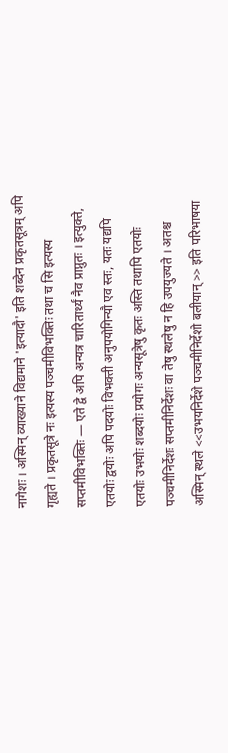नागेशः । अस्मिन् व्याख्याने विद्यमाने 'इत्यादौ' इति शब्देन प्रकृतसूत्रम् अपि गृह्यते । प्रकृतसूत्रे नः इत्यस्य पञ्चमीविभक्तिः तथा च सि इत्यस्य सप्तमीविभक्तिः — एते द्वे अपि अन्यत्र चारितार्थ्यं नैव प्राप्नुतः । इत्युक्ते, एतयोः द्वयोः अपि पदयोः विभक्ती अनुपयोगिन्यौ एव स्तः, यतः यद्यपि एतयोः उभयोः शब्दयोः प्रयोगः अन्यसूत्रेषु कृतः अस्ति तथापि एतयोः पञ्चमीनिर्देशः सप्तमीनिर्देशः वा तेषु स्थलेषु न हि उपयुज्यते । अतश्च अस्मिन् स्थले <<उभयनिर्देशे पञ्चमीनिर्देशो बलीयान् >> इति परिभाषया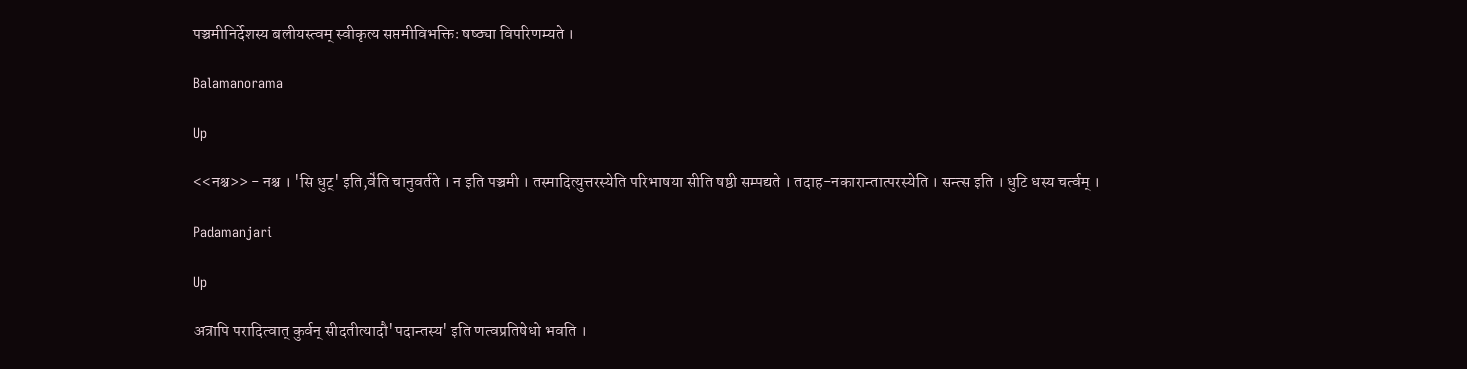पञ्चमीनिर्देशस्य बलीयस्त्वम् स्वीकृत्य सप्तमीविभक्तिः षष्ठ्या विपरिणम्यते ।

Balamanorama

Up

<<नश्च>> - नश्च । 'सि धुट्' इति,वे॑ति चानुवर्तते । न इति पञ्चमी । तस्मादित्युत्तरस्येति परिभाषया सीति षष्ठी सम्पद्यते । तदाह-नकारान्तात्परस्येति । सन्त्स इति । धुटि धस्य चर्त्वम् ।

Padamanjari

Up

अत्रापि परादित्वात् कुर्वन् सीदतीत्यादौ'पदान्तस्य' इति णत्वप्रतिषेधो भवति ।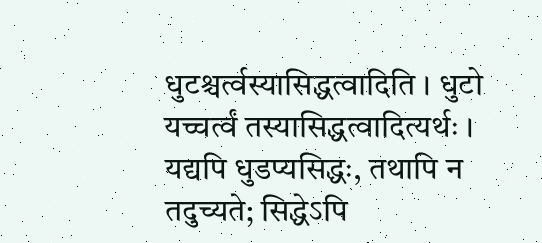धुटश्चर्त्वस्यासिद्धत्वादिति । धुटो यच्चर्त्वं तस्यासिद्धत्वादित्यर्थः । यद्यपि धुडप्यसिद्धः, तथापि न तदुच्यते; सिद्धेऽपि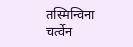तस्मिन्विना चर्त्वेन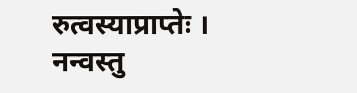रुत्वस्याप्राप्तेः । नन्वस्तु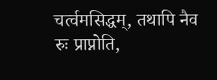चर्त्वमसिद्धम्, तथापि नैव रुः प्राप्नोति,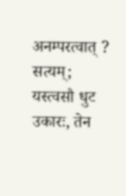अनम्परत्वात् ? सत्यम्; यस्त्वसौ धुट उकारः, तेन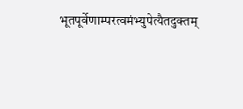भूतपूर्वेणाम्परत्वमंभ्युपेत्यैतदुक्तम्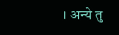। अन्ये तु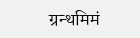ग्रन्थमिमं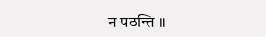न पठन्ति ॥